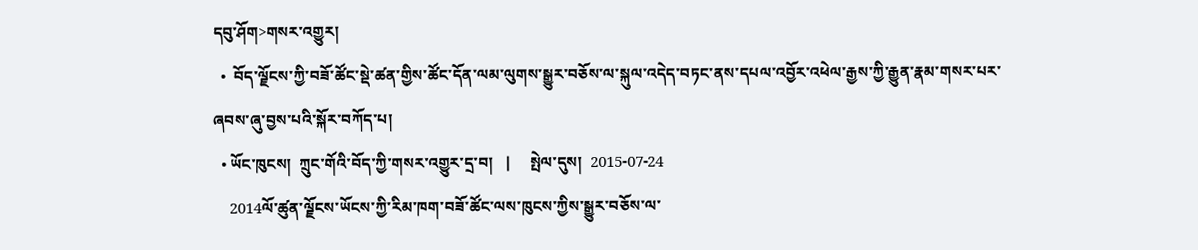དབུ་ཤོག>གསར་འགྱུར།
  •  བོད་ལྗོངས་ཀྱི་བཟོ་ཚོང་སྡེ་ཚན་གྱིས་ཚོང་དོན་ལམ་ལུགས་སྒྱུར་བཅོས་ལ་སྐུལ་འདེད་བཏང་ནས་དཔལ་འབྱོར་འཕེལ་རྒྱས་ཀྱི་རྒྱུན་རྣམ་གསར་པར་ཞབས་ཞུ་བྱས་པའི་སྐོར་བཀོད་པ།
  • ཡོང་ཁུངས།  ཀྲུང་གོའི་བོད་ཀྱི་གསར་འགྱུར་དྲ་བ།   |     སྤེལ་དུས།  2015-07-24
    2014ལོ་ཚུན་ལྗོངས་ཡོངས་ཀྱི་རིམ་ཁག་བཟོ་ཚོང་ལས་ཁུངས་ཀྱིས་སྒྱུར་བཅོས་ལ་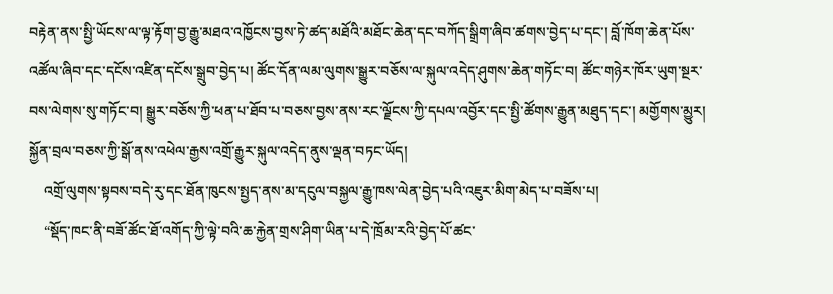བརྟེན་ནས་སྤྱི་ཡོངས་ལ་ལྟ་རྟོག་བྱ་རྒྱུ་མཐའ་འཁྱོངས་བྱས་ཏེ་ཚད་མཐོའི་མཐོང་ཆེན་དང་བཀོད་སྒྲིག་ཞིབ་ཚགས་བྱེད་པ་དང་། བློ་ཁོག་ཆེན་པོས་འཚོལ་ཞིབ་དང་དངོས་འཛིན་དངོས་སྒྲུབ་བྱེད་པ། ཚོང་དོན་ལམ་ལུགས་སྒྱུར་བཅོས་ལ་སྐུལ་འདེད་ཤུགས་ཆེན་གཏོང་བ། ཚོང་གཉེར་ཁོར་ཡུག་སྔར་བས་ལེགས་སུ་གཏོང་བ། སྒྱུར་བཅོས་ཀྱི་ཕན་པ་ཐོབ་པ་བཅས་བྱས་ནས་རང་ལྗོངས་ཀྱི་དཔལ་འབྱོར་དང་སྤྱི་ཚོགས་རྒྱུན་མཐུད་དང་། མགྱོགས་མྱུར། སྐྱོན་བྲལ་བཅས་ཀྱི་སྒོ་ནས་འཕེལ་རྒྱས་འགྲོ་རྒྱུར་སྐུལ་འདེད་ནུས་ལྡན་བཏང་ཡོད།
    འགྲོ་ལུགས་སྟབས་བདེ་རུ་དང་ཐོན་ཁུངས་སྤྱད་ནས་མ་དངུལ་བསྐྱལ་རྒྱུ་ཁས་ལེན་བྱེད་པའི་འཇུར་མིག་མེད་པ་བཟོས་པ།
    “སྡོད་ཁང་ནི་བཟོ་ཚོང་ཐོ་འགོད་ཀྱི་ལྟེ་བའི་ཆ་རྐྱེན་གྲས་ཤིག་ཡིན་པ་དེ་ཁྲོམ་རའི་བྱེད་པོ་ཚང་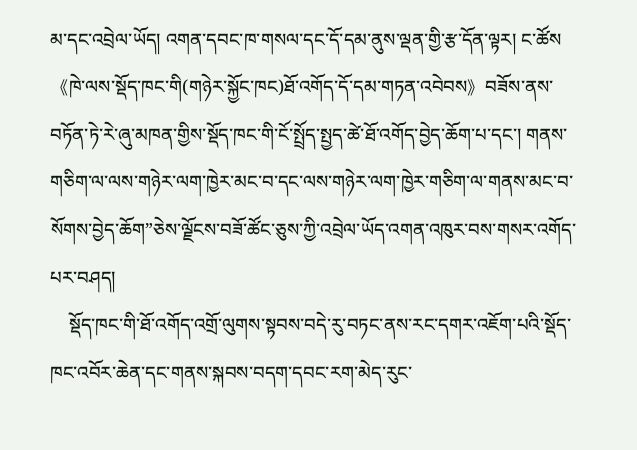མ་དང་འབྲེལ་ཡོད། འགན་དབང་ཁ་གསལ་དང་དོ་དམ་ནུས་ལྡན་གྱི་རྩ་དོན་ལྟར། ང་ཚོས《ཁེ་ལས་སྡོད་ཁང་གི(གཉེར་སྐྱོང་ཁང)ཐོ་འགོད་དོ་དམ་གཏན་འབེབས》བཟོས་ནས་བཏོན་ཏེ་རེ་ཞུ་མཁན་གྱིས་སྡོད་ཁང་གི་ངོ་སྤྲོད་སྤྱད་ཚེ་ཐོ་འགོད་བྱེད་ཆོག་པ་དང་། གནས་གཅིག་ལ་ལས་གཉེར་ལག་ཁྱེར་མང་བ་དང་ལས་གཉེར་ལག་ཁྱེར་གཅིག་ལ་གནས་མང་བ་སོགས་བྱེད་ཆོག”ཅེས་ལྗོངས་བཟོ་ཚོང་ཅུས་ཀྱི་འབྲེལ་ཡོད་འགན་འཁུར་བས་གསར་འགོད་པར་བཤད།
    སྡོད་ཁང་གི་ཐོ་འགོད་འགྲོ་ལུགས་སྟབས་བདེ་རུ་བཏང་ནས་རང་དགར་འཇོག་པའི་སྡོད་ཁང་འབོར་ཆེན་དང་གནས་སྐབས་བདག་དབང་རག་མེད་རུང་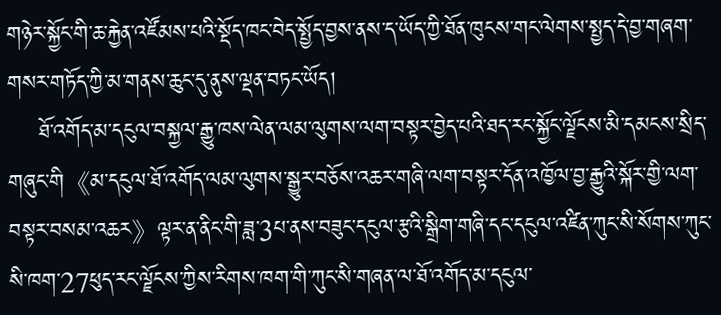གཉེར་སྐྱོང་གི་ཆ་རྐྱེན་འཛོམས་པའི་སྡོད་ཁང་བེད་སྤྱོད་བྱས་ནས་ད་ཡོད་ཀྱི་ཐོན་ཁུངས་གང་ལེགས་སྤྱད་དེ་བྱ་གཞག་གསར་གཏོད་ཀྱི་མ་གནས་ཆུང་དུ་ནུས་ལྡན་བཏང་ཡོད།
    ཐོ་འགོད་མ་དངུལ་བསྐྱལ་རྒྱུ་ཁས་ལེན་ལམ་ལུགས་ལག་བསྟར་བྱེད་པའི་ཐད་རང་སྐྱོང་ལྗོངས་མི་དམངས་སྲིད་གཞུང་གི《མ་དངུལ་ཐོ་འགོད་ལམ་ལུགས་སྒྱུར་བཅོས་འཆར་གཞི་ལག་བསྟར་དོན་འཁྱོལ་བྱ་རྒྱུའི་སྐོར་གྱི་ལག་བསྟར་བསམ་འཆར》ལྟར་ན་ནིང་གི་ཟླ་3པ་ནས་བཟུང་དངུལ་རྩའི་སྒྲིག་གཞི་དང་དངུལ་འཛིན་ཀུང་སི་སོགས་ཀུང་སི་ཁག་27ཕུད་རང་ལྗོངས་ཀྱིས་རིགས་ཁག་གི་ཀུང་སི་གཞན་ལ་ཐོ་འགོད་མ་དངུལ་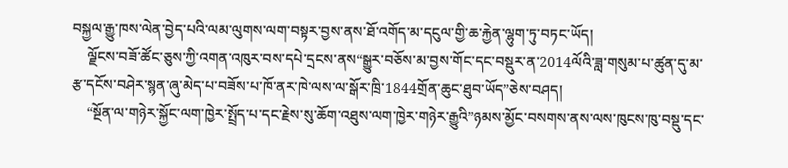བསྐྱལ་རྒྱུ་ཁས་ལེན་བྱེད་པའི་ལམ་ལུགས་ལག་བསྟར་བྱས་ནས་ཐོ་འགོད་མ་དངུལ་གྱི་ཆ་རྐྱེན་ལྷུག་ཏུ་བཏང་ཡོད།
    ལྗོངས་བཟོ་ཚོང་ཅུས་ཀྱི་འགན་འཁུར་བས་དཔེ་དྲངས་ནས“སྒྱུར་བཅོས་མ་བྱས་གོང་དང་བསྡུར་ན་2014ལོའི་ཟླ་གསུམ་པ་ཚུན་དུ་མ་རྩ་དངོས་བཤེར་སྙན་ཞུ་མེད་པ་བཟོས་པ་ཁོ་ནར་ཁེ་ལས་ལ་སྒོར་ཁྲི་1844གྲོན་ཆུང་ཐུབ་ཡོད”ཅེས་བཤད།
    “སྔོན་ལ་གཉེར་སྐྱོང་ལག་ཁྱེར་སྤྲོད་པ་དང་རྗེས་སུ་ཆོག་འཐུས་ལག་ཁྱེར་གཉེར་རྒྱུའི”ཉམས་མྱོང་བསགས་ནས་ལས་ཁུངས་ཁུ་བསྡུ་དང་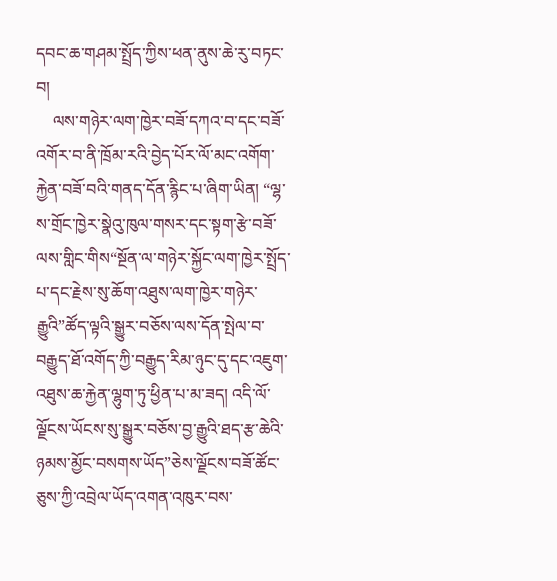དབང་ཆ་གཤམ་སྤྲོད་ཀྱིས་ཕན་ནུས་ཆེ་རུ་བཏང་བ།
    ལས་གཉེར་ལག་ཁྱེར་བཟོ་དཀའ་བ་དང་བཟོ་འགོར་བ་ནི་ཁྲོམ་རའི་བྱེད་པོར་ལོ་མང་འགོག་རྐྱེན་བཟོ་བའི་གནད་དོན་རྙིང་པ་ཞིག་ཡིན། “ལྷ་ས་གྲོང་ཁྱེར་སྣེའུ་ཁུལ་གསར་དང་སྟག་རྩེ་བཟོ་ལས་གླིང་གིས“སྔོན་ལ་གཉེར་སྐྱོང་ལག་ཁྱེར་སྤྲོད་པ་དང་རྗེས་སུ་ཆོག་འཐུས་ལག་ཁྱེར་གཉེར་རྒྱུའི”ཚོད་ལྟའི་སྒྱུར་བཅོས་ལས་དོན་སྤེལ་བ་བརྒྱུད་ཐོ་འགོད་ཀྱི་བརྒྱུད་རིམ་ཉུང་དུ་དང་འཇུག་འཐུས་ཆ་རྐྱེན་ལྷུག་ཏུ་ཕྱིན་པ་མ་ཟད། འདི་ལོ་ལྗོངས་ཡོངས་སུ་སྒྱུར་བཅོས་བྱ་རྒྱུའི་ཐད་རྩ་ཆེའི་ཉམས་མྱོང་བསགས་ཡོད”ཅེས་ལྗོངས་བཟོ་ཚོང་ཅུས་ཀྱི་འབྲེལ་ཡོད་འགན་འཁུར་བས་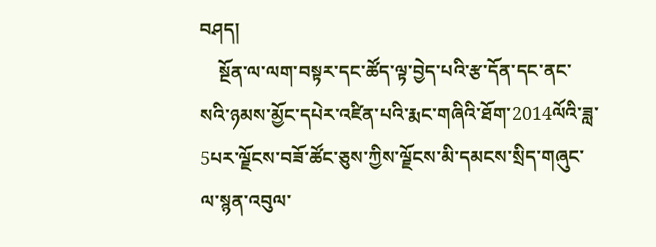བཤད།
    སྔོན་ལ་ལག་བསྟར་དང་ཚོད་ལྟ་བྱེད་པའི་རྩ་དོན་དང་ནང་སའི་ཉམས་མྱོང་དཔེར་འཛིན་པའི་རྨང་གཞིའི་ཐོག་2014ལོའི་ཟླ་5པར་ལྗོངས་བཟོ་ཚོང་ཅུས་ཀྱིས་ལྗོངས་མི་དམངས་སྲིད་གཞུང་ལ་སྙན་འབུལ་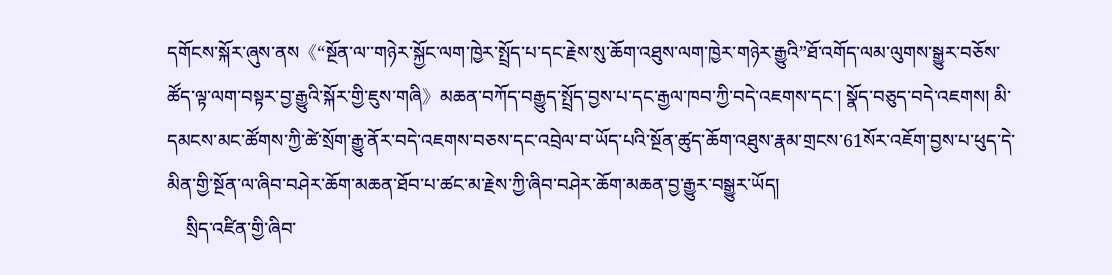དགོངས་སྐོར་ཞུས་ནས《“སྔོན་ལ་་གཉེར་སྐྱོང་ལག་ཁྱེར་སྤྲོད་པ་དང་རྗེས་སུ་ཆོག་འཐུས་ལག་ཁྱེར་གཉེར་རྒྱུའི”ཐོ་འགོད་ལམ་ལུགས་སྒྱུར་བཅོས་ཚོད་ལྟ་ལག་བསྟར་བྱ་རྒྱུའི་སྐོར་གྱི་ཇུས་གཞི》མཆན་བཀོད་བརྒྱུད་སྤྲོད་བྱས་པ་དང་རྒྱལ་ཁབ་ཀྱི་བདེ་འཇགས་དང་། སྣོད་བཅུད་བདེ་འཇགས། མི་དམངས་མང་ཚོགས་ཀྱི་ཚེ་སྲོག་རྒྱུ་ནོར་བདེ་འཇགས་བཅས་དང་འབྲེལ་བ་ཡོད་པའི་སྔོན་ཚུད་ཆོག་འཐུས་རྣམ་གྲངས་61སོར་འཇོག་བྱས་པ་ཕུད་དེ་མིན་གྱི་སྔོན་ལ་ཞིབ་བཤེར་ཆོག་མཆན་ཐོབ་པ་ཚང་མ་རྗེས་ཀྱི་ཞིབ་བཤེར་ཆོག་མཆན་བྱ་རྒྱུར་བསྒྱུར་ཡོད།
    སྲིད་འཛིན་གྱི་ཞིབ་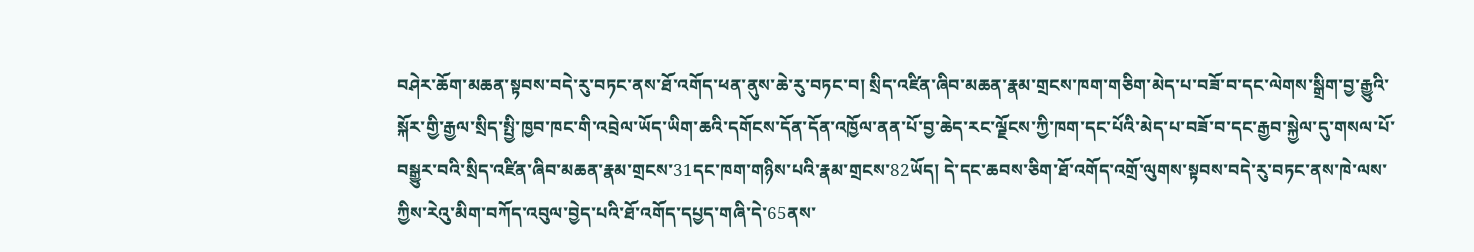བཤེར་ཆོག་མཆན་སྟབས་བདེ་རུ་བཏང་ནས་ཐོ་འགོད་ཕན་ནུས་ཆེ་རུ་བཏང་བ། སྲིད་འཛིན་ཞིབ་མཆན་རྣམ་གྲངས་ཁག་གཅིག་མེད་པ་བཟོ་བ་དང་ལེགས་སྒྲིག་བྱ་རྒྱུའི་སྐོར་གྱི་རྒྱལ་སྲིད་སྤྱི་ཁྱབ་ཁང་གི་འབྲེལ་ཡོད་ཡིག་ཆའི་དགོངས་དོན་དོན་འཁྱོལ་ནན་པོ་བྱ་ཆེད་རང་ལྗོངས་ཀྱི་ཁག་དང་པོའི་མེད་པ་བཟོ་བ་དང་རྒྱབ་སྐྱེལ་དུ་གསལ་པོ་བསྒྱུར་བའི་སྲིད་འཛིན་ཞིབ་མཆན་རྣམ་གྲངས་31དང་ཁག་གཉིས་པའི་རྣམ་གྲངས་82ཡོད། དེ་དང་ཆབས་ཅིག་ཐོ་འགོད་འགྲོ་ལུགས་སྟབས་བདེ་རུ་བཏང་ནས་ཁེ་ལས་ཀྱིས་རེའུ་མིག་བཀོད་འབུལ་བྱེད་པའི་ཐོ་འགོད་དཔྱད་གཞི་དེ་65ནས་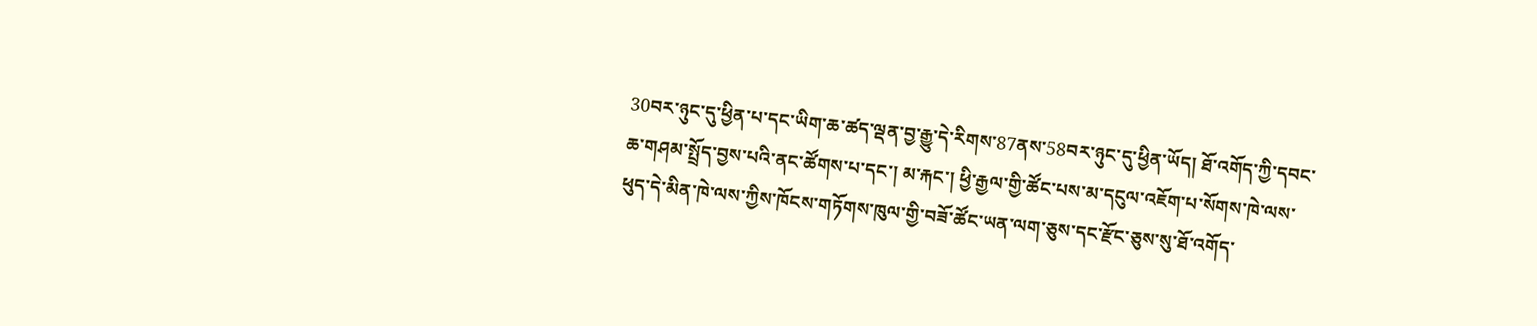30བར་ཉུང་དུ་ཕྱིན་པ་དང་ཡིག་ཆ་ཚད་ལྡན་བྱ་རྒྱུ་དེ་རིགས་87ནས་58བར་ཉུང་དུ་ཕྱིན་ཡོད། ཐོ་འགོད་ཀྱི་དབང་ཆ་གཤམ་སྤྲོད་བྱས་པའི་ནང་ཚོགས་པ་དང་། མ་རྐང་། ཕྱི་རྒྱལ་གྱི་ཚོང་པས་མ་དངུལ་འཇོག་པ་སོགས་ཁེ་ལས་ཕུད་དེ་མིན་ཁེ་ལས་ཀྱིས་ཁོངས་གཏོགས་ཁུལ་གྱི་བཟོ་ཚོང་ཡན་ལག་ཅུས་དང་རྫོང་ཅུས་སུ་ཐོ་འགོད་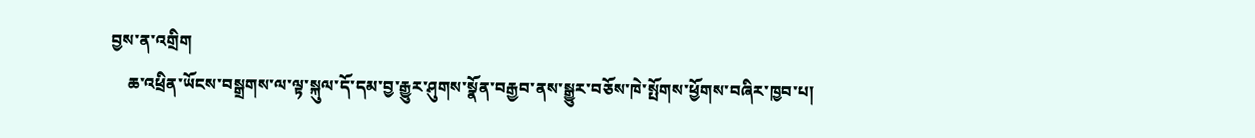བྱས་ན་འགྲིག
    ཆ་འཕྲིན་ཡོངས་བསྒྲགས་ལ་ལྟ་སྐུལ་དོ་དམ་བྱ་རྒྱུར་ཤུགས་སྣོན་བརྒྱབ་ནས་སྒྱུར་བཅོས་ཁེ་སྤོགས་ཕྱོགས་བཞིར་ཁྱབ་པ།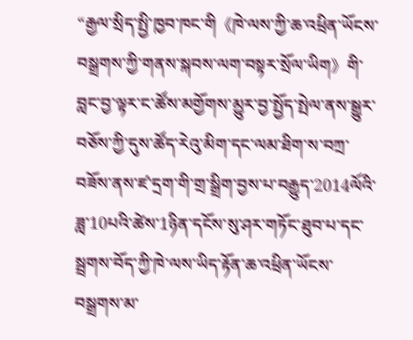“རྒྱལ་སྲིད་སྤྱི་ཁྱབ་ཁང་གི《ཁེ་ལས་ཀྱི་ཆ་འཕྲིན་ཡོངས་བསྒྲགས་ཀྱི་གནས་སྐབས་ལག་བསྟར་སྲོལ་ཡིག》གི་བླང་བྱ་ལྟར་ང་ཚོས་མགྱོགས་མྱུར་བྱ་སྤྱོད་སྤེལ་ནས་སྒྱུར་བཅོས་ཀྱི་དུས་ཚོད་རེའུ་མིག་དང་ལམ་ཐིག་ས་བཀྲ་བཟོས་ནས་ཛ་དྲག་གི་གྲ་སྒྲིག་བྱས་པ་བརྒྱུད་2014ལོའི་ཟླ་10པའི་ཚེས་1ཉིན་དངོས་སུ་ཤར་གཏོང་ཐུབ་པ་དང་སྦྲགས་བོད་ཀྱི་ཁེ་ལས་ཡིད་རྟོན་ཆ་འཕྲིན་ཡོངས་བསྒྲགས་མ་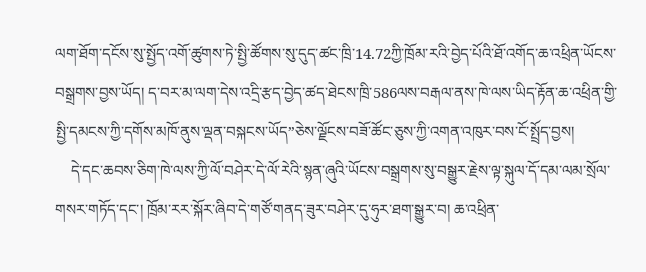ལག་ཐོག་དངོས་སུ་སྤྱོད་འགོ་ཚུགས་ཏེ་སྤྱི་ཚོགས་སུ་དུད་ཚང་ཁྲི་14.72ཀྱི་ཁྲོམ་རའི་བྱེད་པོའི་ཐོ་འགོད་ཆ་འཕྲིན་ཡོངས་བསྒྲགས་བྱས་ཡོད། ད་བར་མ་ལག་དེས་འདྲི་རྩད་བྱེད་ཚད་ཐེངས་ཁྲི་586ལས་བརྒལ་ནས་ཁེ་ལས་ཡིད་རྟོན་ཆ་འཕྲིན་གྱི་སྤྱི་དམངས་ཀྱི་དགོས་མཁོ་ནུས་ལྡན་བསྐངས་ཡོད”ཅེས་ལྗོངས་བཟོ་ཚོང་ཅུས་ཀྱི་འགན་འཁུར་བས་ངོ་སྤྲོད་བྱས།
    དེ་དང་ཆབས་ཅིག་ཁེ་ལས་ཀྱི་ལོ་བཤེར་དེ་ལོ་རེའི་སྙན་ཞུའི་ཡོངས་བསྒྲགས་སུ་བསྒྱུར་རྗེས་ལྟ་སྐུལ་དོ་དམ་ལམ་སྲོལ་གསར་གཏོད་དང་། ཁྲོམ་རར་སྐོར་ཞིབ་དེ་གཙོ་གནད་ཟུར་བཤེར་དུ་ཧུར་ཐག་སྒྱུར་བ། ཆ་འཕྲིན་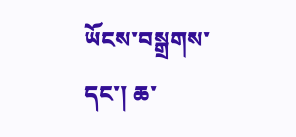ཡོངས་བསྒྲགས་དང་། ཆ་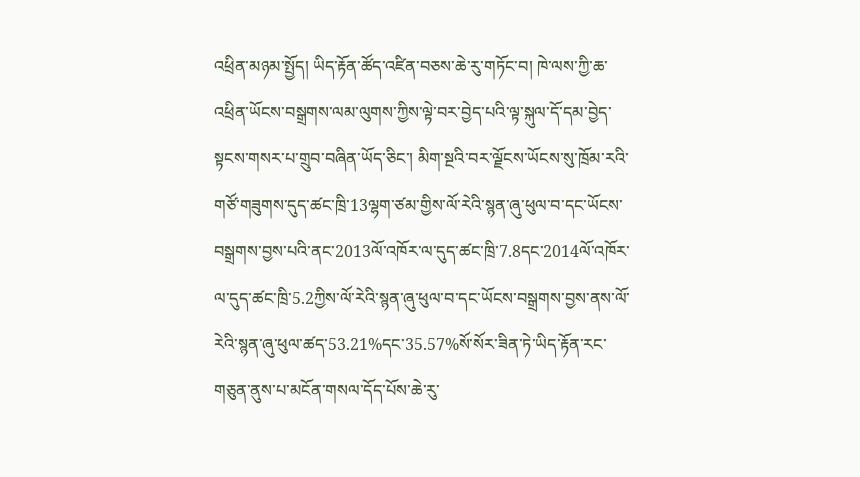འཕྲིན་མཉམ་སྤྱོད། ཡིད་རྟོན་ཚོད་འཛིན་བཅས་ཆེ་རུ་གཏོང་བ། ཁེ་ལས་ཀྱི་ཆ་འཕྲིན་ཡོངས་བསྒྲགས་ལམ་ལུགས་ཀྱིས་ལྟེ་བར་བྱེད་པའི་ལྟ་སྐུལ་དོ་དམ་བྱེད་སྟངས་གསར་པ་གྲུབ་བཞིན་ཡོད་ཅིང་། མིག་སྔའི་བར་ལྗོངས་ཡོངས་སུ་ཁྲོམ་རའི་གཙོ་གཟུགས་དུད་ཚང་ཁྲི་13ལྷག་ཙམ་གྱིས་ལོ་རེའི་སྙན་ཞུ་ཕུལ་བ་དང་ཡོངས་བསྒྲགས་བྱས་པའི་ནང་2013ལོ་འཁོར་ལ་དུད་ཚང་ཁྲི་7.8དང་2014ལོ་འཁོར་ལ་དུད་ཚང་ཁྲི་5.2ཀྱིས་ལོ་རེའི་སྙན་ཞུ་ཕུལ་བ་དང་ཡོངས་བསྒྲགས་བྱས་ནས་ལོ་རེའི་སྙན་ཞུ་ཕུལ་ཚད་53.21%དང་35.57%སོ་སོར་ཟིན་ཏེ་ཡིད་རྟོན་རང་གཅུན་ནུས་པ་མངོན་གསལ་དོད་པོས་ཆེ་རུ་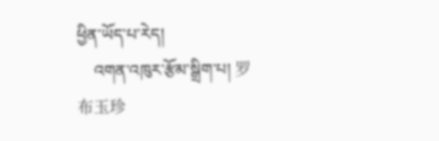ཕྱིན་ཡོད་པ་རེད།
    འགན་འཁུར་རྩོམ་སྒྲིག་པ། 罗布玉珍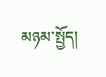མཉམ་སྤྱོད།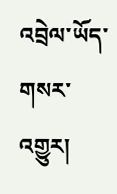འབྲེལ་ཡོད་གསར་འགྱུར།